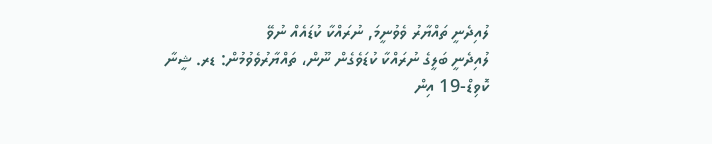ލުއިދެނީ ތައްޔާރު ވެވުނީމަ, ނުރައްކާ ކުޑައެއް ނުވޭ
ލުއިދެނީ ބަލީގެ ނުރައްކާ ކުޑަވެގެން ނޫން، ތައްޔާރުވެވުމުން: ޑރ. ޝީނާ
ކޮވިޑް-19 އިން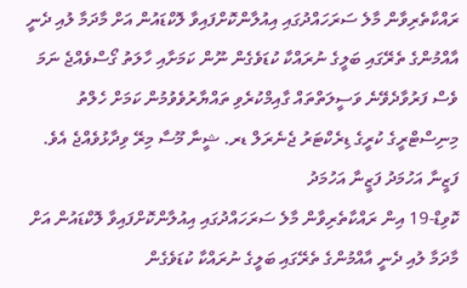ރައްކާތެރިވާން މާލެ ސަރަހައްދުގައި އިއުލާންކޮށްފައިވާ ލޮކްޑައުން އަށް މާދަމާ ލުއި ދެނީ އާއްމުންގެ ތެރޭގައި ބަލީގެ ނުރައްކާ ކުޑަވެގެން ނޫން ކަމަށާއި ހާލަތު ގޯސްވެއްޖެ ނަމަ ވެސް ފަރުވާދެވޭނެ ވަސީލަތްތައް ގާއިމްކުރެވި ތައްޔާރުވެވުމުން ކަމަށް ހެލްތު މިނިސްޓްރީގެ ކުރީގެ ޑިރެކްޓަރު ޖެނެރަލް ޑރ. ޝީނާ މޫސާ މިރޭ ވިދާޅުވެއްޖެ އެވެ.
ފަޒީނާ އަހުމަދު ފަޒީނާ އަހުމަދު
ކޮވިޑް-19 އިން ރައްކާތެރިވާން މާލެ ސަރަހައްދުގައި އިއުލާންކޮށްފައިވާ ލޮކްޑައުން އަށް މާދަމާ ލުއި ދެނީ އާއްމުންގެ ތެރޭގައި ބަލީގެ ނުރައްކާ ކުޑަވެގެން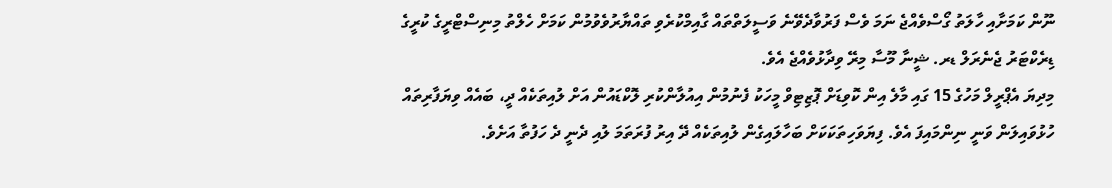ނޫން ކަމަށާއި ހާލަތު ގޯސްވެއްޖެ ނަމަ ވެސް ފަރުވާދެވޭނެ ވަސީލަތްތައް ގާއިމްކުރެވި ތައްޔާރުވެވުމުން ކަމަށް ހެލްތު މިނިސްޓްރީގެ ކުރީގެ ޑިރެކްޓަރު ޖެނެރަލް ޑރ. ޝީނާ މޫސާ މިރޭ ވިދާޅުވެއްޖެ އެވެ.
މިދިޔަ އެޕްރީލް މަހުގެ 15 ގައި މާލެ އިން ކޮވިޑަށް ޕޮޒިޓިވް މީހަކު ފެނުމުން އިއުލާންކުރި ލޮކްޑައުން އަށް ލުއިތަކެއް ދީ، ބައެއް ވިޔަފާރިތައް ހުޅުވައިލަން ވަނީ ނިންމައިފަ އެވެ. ފިޔަވަހިތަކަކަށް ބަހާލައިގެން ލުއިތަކެއް ދޭ އިރު ފުރަތަމަ ލުއި ދެނީ ދެ ހަފުތާ އަށެވެ.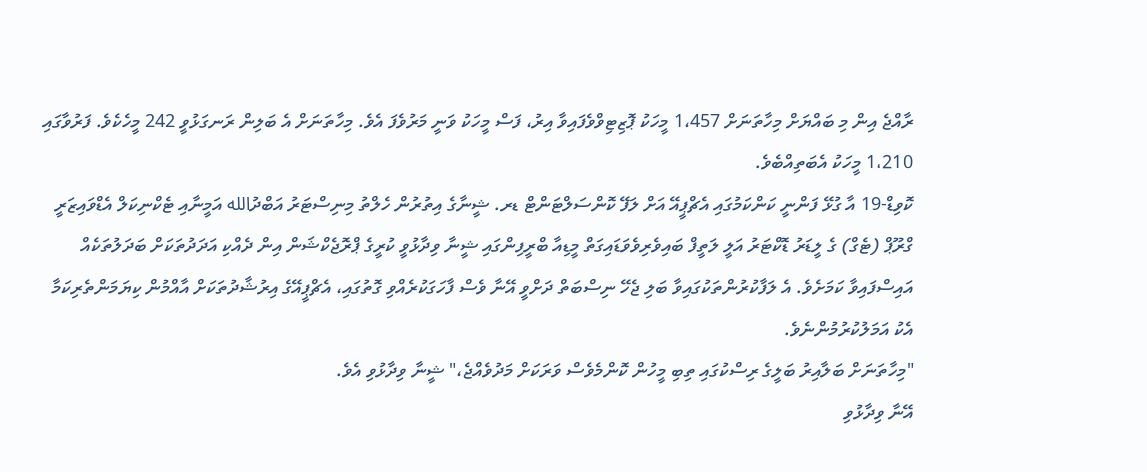ރާއްޖެ އިން މި ބައްޔަށް މިހާތަނަށް 1،457 މީހަކު ޕޮޒިޓިވްވެފައިވާ އިރު، ފަސް މީހަކު ވަނީ މަރުވެފަ އެވެ. މިހާތަނަށް އެ ބަލިން ރަނގަޅުވީ 242 މީހެކެވެ. ފަރުވާގައި 1،210 މީހަކު އެބަތިއްބެވެ.
ކޮވިޑް-19 އާ ގުޅޭ ފަންނީ ކަންކަމުގައި އެޗްޕީއޭ އަށް ލަފޭ ކޮންސަލްޓަންޓް ޑރ. ޝީނާގެ އިތުރުން ހެލްތު މިނިސްޓަރު އަބްދުالله އަމީނާއި ޓެކްނިކަލް އެޑްވައިޒަރީ ގްރޫޕް (ޓެގް) ގެ ލީޑަރު ޑޮކްޓަރު އަލީ ލަތީފް ބައިވެރިވެވަޑައިގަތް މީޑިއާ ބްރީފިންގައި ޝީނާ ވިދާޅުވީ ކުރީގެ ޕްރޮޖެކްޝަން އިން ދެއްކި އަދަދުތަކަށް ބަދަލުތަކެއް އައިސްފައިވާ ކަމަށެވެ. އެ ލަފާކުރުންތަކުގައިވާ ބަލި ޖެހޭ ނިސްބަތް ދަށްވީ އޭނާ ވެސް ފާހަގަކުރެއްވި ގޮތުގައި، އެޗްޕީއޭގެ އިރުޝާދުތަކަށް އާއްމުން ކިޔަމަންތެރިކަމާ އެކު އަމަލުކުރުމުންނެވެ.
"މިހާތަނަށް ބަލާއިރު ބަލީގެ ރިސްކުގައި ތިބި މީހުން ކޮންމެވެސް ވަރަކަށް މަދުވެއްޖެ،" ޝީނާ ވިދާޅުވި އެވެ.
އޭނާ ވިދާޅުވި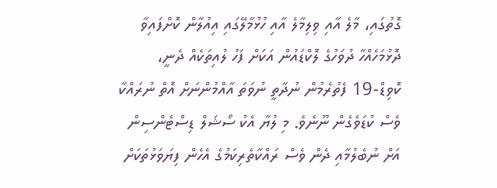ގޮތުގައި، މާލެ އާއި ވިލިމާލެ އާއި ހުޅުމާލޭގައި އިއުލާން ކޮށްފައިވާ ދޮޅުމަހެއްހާ ދުވަހުގެ ލޮކްޑައުން އަކަށް ފަހު ލުއިތަކެއް ދެނީ، ކޮވިޑް-19 ފެތުރެމުން ނުދާތީ ނުވަތަ އާއްމުންނަށް އޮތް ނުރައްކާ ވެސް ކުޑަވެގެން ނޫނެވެ. މި ލުޔާ އެކު ސޯޝަލް ޑިސްޓެންސިން އަށް ނުބެލުމާއި ދެން ވެސް ރައްކާތެރިކަމުގެ އެހެން ފިޔަވަޅުތަކަށް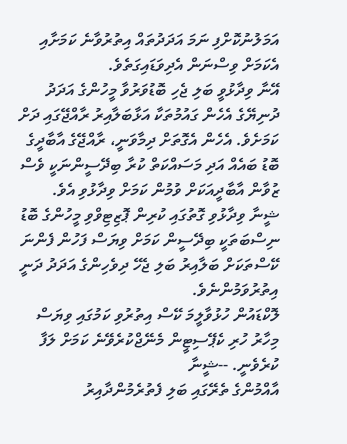އަމަލުނުކޮށްފި ނަމަ އަދަދުތައް އިތުރުވާނެ ކަމަށާއި އެކަމަށް ވިސްނަން އެދިވަޑައިގަތެވެ.
އޭނާ ވިދާޅުވީ ބަލި ޖެހި ބޮޑުވަރުވާ މީހުންގެ އަދަދު ދުނިޔޭގެ އެހެން ގައުމުތަކާ އަޅާބަލާއިރު ރާއްޖޭގައި ދަށް ކަމަށެވެ. އެހެން އެގޮތަށް ދިމާވަނީ، ރާއްޖޭގެ އާބާދީގެ ބޮޑު ބައެއް އަދި މަސައްކަތް ކުރާ ބިދޭސީންނަކީ ވެސް ޒުވާން އާބާދީއަކަށް ވުމުން ކަމަށް ވިދާޅުވި އެވެ.
ޝީނާ ވިދާޅުވި ގޮތުގައި ކުރިން ޕޮޒިޓިވްވި މީހުންގެ ބޮޑު ނިސްބަތަކީ ބިދޭސީން ކަމަށް ވިޔަސް ފަހުން ފެންނަ ކޭސްތަކަށް ބަލާއިރު ބަލި ޖެހޭ ދިވެހިންގެ އަދަދު ދަނީ އިތުރުވަމުންނެވެ.
ލޮކްޑައުން ހުޅުވާލީމަ ކޭސް އިތުރުވި ކަމުގައި ވިޔަސް މިހާރު ހުރި ކެޕޭސިޓީން މެނޭޖްކުރެވޭނެ ކަމަށް ލަފާ ކުރެވެނީ. --ޝީނާ
އާއްމުންގެ ތެރޭގައި ބަލި ފެތުރެމުންދާއިރު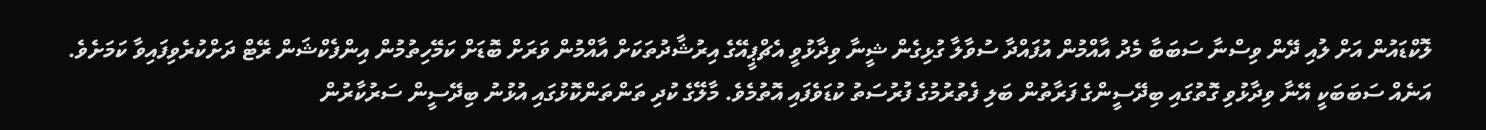ލޮކްޑައުން އަށް ލުއި ދޭން ވިސްނާ ސަބަބާ މެދު އާއްމުން އުފައްދާ ސުވާލާ ގުޅިގެން ޝީނާ ވިދާޅުވީ އެޗްޕީއޭގެ އިރުޝާދުތަކަށް އާއްމުން ވަރަށް ބޮޑަށް ކަމޭހިތުމުން އިންފެކްޝަން ރޭޓް ދަށްކުރެވިފައިވާ ކަމަށެވެ.
އަނެއް ސަބަބަކީ އޭނާ ވިދާޅުވި ގޮތުގައި ބިދޭސީންގެ ފަރާތުން ބަލި ފެތުރުމުގެ ފުރުސަތު ކުޑަވެފައި އޮތުމެވެ. މާލޭގެ ކުދި ތަންތަންކޮޅުގައި އުޅުނު ބިދޭސީން ސަރުކާރުން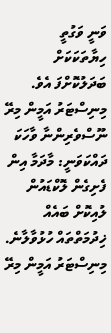ވަނީ ވަގުތީ ހިޔާތަކަކަށް ބަދަލުކޮށްފަ އެވެ.
މިނިސްޓަރު އަމީން މިރޭ ނޫސްވެރިންނާ ވާހަކަ ދައްކަވަނީ: މާދަމާ އިން ފެށިގެން ލޮކްޑައުން ލުއިކޮށް ބައެއް ޚިދުމަތްތައް ހުޅުވާލާނެ.
މިނިސްޓަރު އަމީން މިރޭ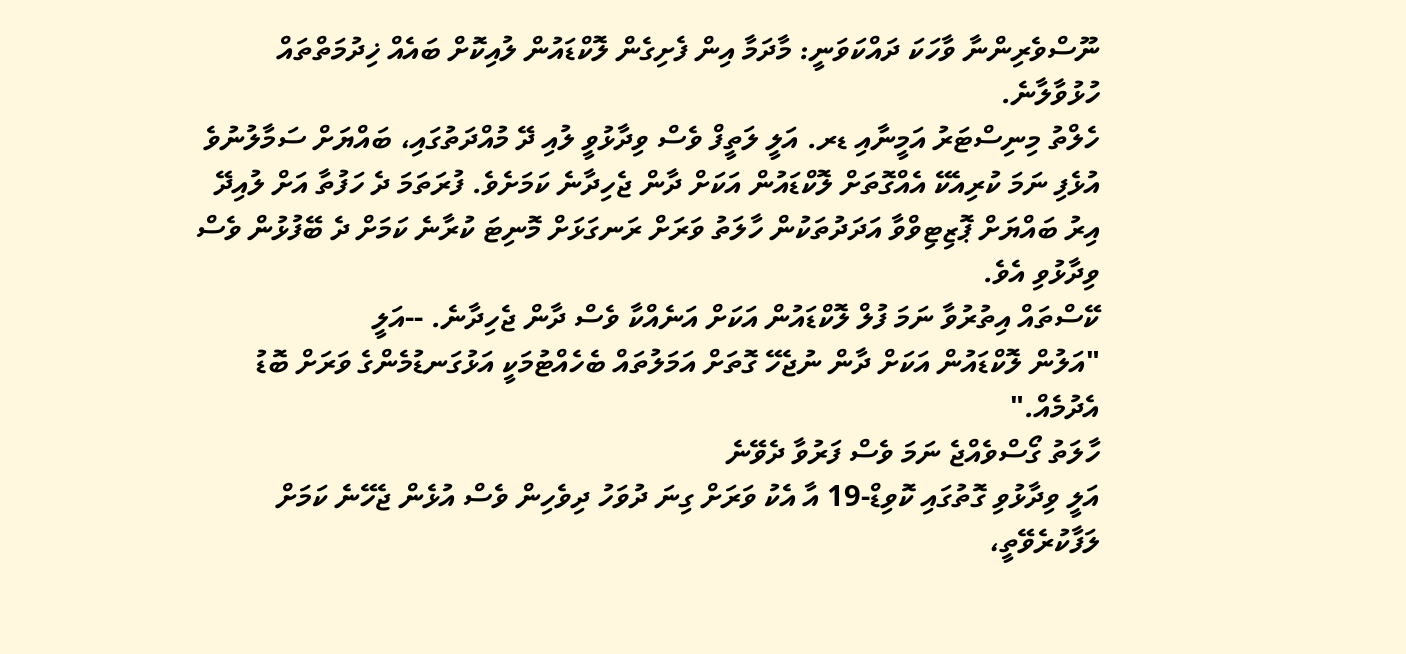ނޫސްވެރިންނާ ވާހަކަ ދައްކަވަނީ: މާދަމާ އިން ފެށިގެން ލޮކްޑައުން ލުއިކޮށް ބައެއް ޚިދުމަތްތައް ހުޅުވާލާނެ.
ހެލްތު މިނިސްޓަރު އަމީނާއި ޑރ. އަލީ ލަތީފް ވެސް ވިދާޅުވީ ލުއި ދޭ މުއްދަތުގައި، ބައްޔަށް ސަމާލުނުވެ އުޅެފި ނަމަ ކުރިއެކޭ އެއްގޮތަށް ލޮކްޑައުން އަކަށް ދާން ޖެހިދާނެ ކަމަށެވެ. ފުރަތަމަ ދެ ހަފުތާ އަށް ލުއިދޭ އިރު ބައްޔަށް ޕޮޒިޓިވްވާ އަދަދުތަކުން ހާލަތު ވަރަށް ރަނގަޅަށް މޮނިޓަ ކުރާނެ ކަމަށް ދެ ބޭފުޅުން ވެސް ވިދާޅުވި އެވެ.
ކޭސްތައް އިތުރުވާ ނަމަ ފުލް ލޮކްޑައުން އަކަށް އަނެއްކާ ވެސް ދާން ޖެހިދާނެ. --އަލީ
"އަލުން ލޮކްޑައުން އަކަށް ދާން ނުޖެހޭ ގޮތަށް އަމަލުތައް ބެހެއްޓުމަކީ އަޅުގަނޑުމެންގެ ވަރަށް ބޮޑު އެދުމެއް."
ހާލަތު ގޯސްވެއްޖެ ނަމަ ވެސް ފަރުވާ ދެވޭނެ
އަލީ ވިދާޅުވި ގޮތުގައި ކޮވިޑް-19 އާ އެކު ވަރަށް ގިނަ ދުވަހު ދިވެހިން ވެސް އުޅެން ޖެހޭނެ ކަމަށް ލަފާކުރެވޭތީ،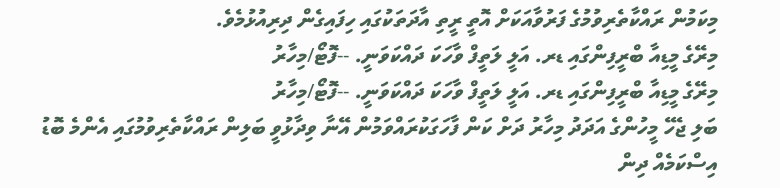މިކަމުން ރައްކާތެރިވުމުގެ ފަރުވާއަކަށް އޮތީ ރީތި އާދަތަކުގައި ހިފައިގެން ދިރިއުޅުމެވެ.
މިރޭގެ މީޑިއާ ބްރީފިންގައި ޑރ. އަލީ ލަތީފް ވާހަކަ ދައްކަވަނީ. --ފޮޓޯ/މިހާރު
މިރޭގެ މީޑިއާ ބްރީފިންގައި ޑރ. އަލީ ލަތީފް ވާހަކަ ދައްކަވަނީ. --ފޮޓޯ/މިހާރު
ބަލި ޖެހޭ މީހުންގެ އަދަދު މިހާރު ދަށް ކަން ފާހަގަކުރައްވަމުން އޭނާ ވިދާޅުވީ ބަލިން ރައްކާތެރިވުމުގައި އެންމެ ބޮޑު އިސްކަމެއް ދިން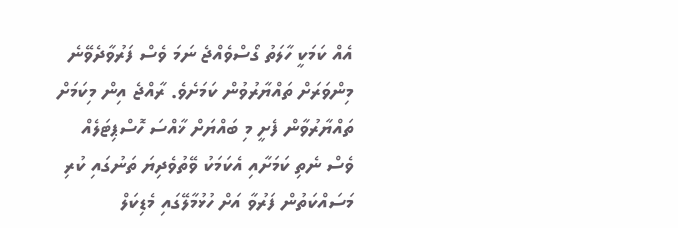އެއް ކަމަކީ ހާލަތު ގޯސްވެއްޖެ ނަމަ ވެސް ފަރުވާދެވޭނެ މިންވަރަށް ތައްޔާރުވުން ކަމަށެވެ. ރާއްޖެ އިން މިކަމަށް ތައްޔާރުވާން ފެށީ މި ބައްޔަށް ޚާއްސަ ހޮސްޕިޓަލެއް ވެސް ނެތި ކަމަށާއި އެކަމަކު ވޭތުވެދިޔަ ތަނުގައި ކުރި މަސައްކަތުން ފަރުވާ އަށް ހުޅުމާލޭގައި މެޑިކަލް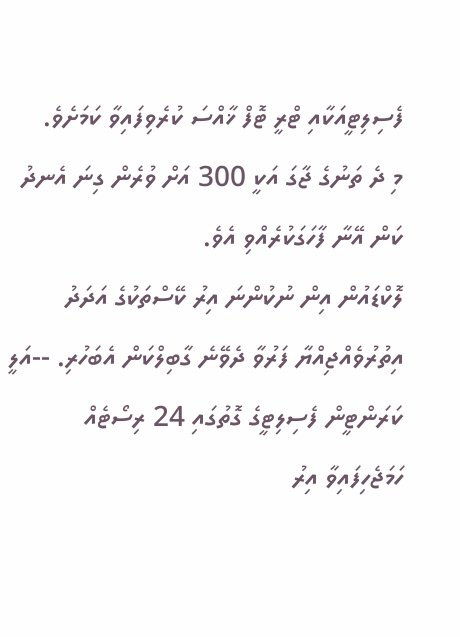ފެސިލިޓީއަކާއި ޓްރީ ޓޮފް ޚާއްސަ ކުރެވިފައިވާ ކަމަށެވެ.
މި ދެ ތަނުގެ ޖާގަ އަކީ 300 އަށް ވުރެން ގިނަ އެނދު ކަން އޭނާ ފާހަގަކުރެއްވި އެވެ.
ލޮކްޑައުން އިން ނުކުންނަ އިރު ކޭސްތަކުގެ އަދަދު އިތުރުވެއްޖިއްޔާ ފަރުވާ ދެވޭނެ ގާބިލްކަން އެބަހުރި. --އަލީ
ކަރަންޓީން ފެސިލިޓީގެ ގޮތުގައި 24 ރިސޯޓެއް ހަމަޖެހިފައިވާ އިރު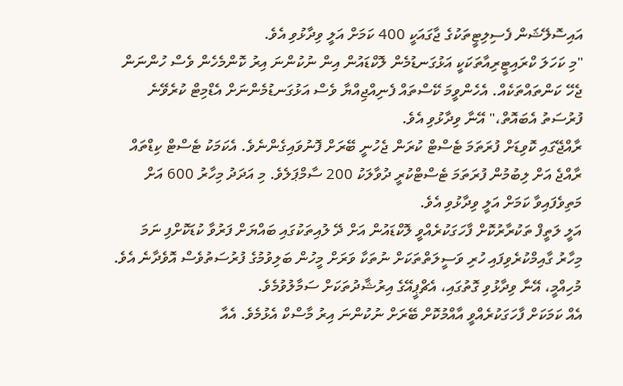އައިސޮލޭޝަން ފެސިލިޓީތަކުގެ ޖާގައަކީ 400 ކަމަށް އަލީ ވިދާޅުވި އެވެ.
"މި ކަހަލަ ކްރައިޓީރިއާތަކަކީ އަޅުގަނޑުމެން ލޮކްޑައުން އިން ނުކުންނަ އިރު ކޮންމެހެން ވެސް ހުންނަން ޖެހޭ ކަންތައްތަކެއް. އެހެންވީމަ ކޭސްތައް ފެނިއްޖިއްޔާ ވެސް އަޅުގަނޑުމެންނަށް އެޑްމިޓް ކުރެވޭނެ ފުރުސަތު އެބައޮތް،" އޭނާ ވިދާޅުވި އެވެ.
ރާއްޖޭގައި ކޮވިޑަށް ފުރަތަމަ ޓެސްޓް ކުރަން ޖެހުނީ ބޭރަށް ފޮނުވައިގެންނެވެ. އެކަމަކު ޓެސްޓް ކިޑްތައް ރާއްޖެ އަށް ލިބުމުން ފުރަތަމަ ޓެސްޓްކުރީ ދުވާލަކު 200 ސާމްޕަލެވެ. މި އަދަދު މިހާރު 600 އަށް މަތިވެފައިވާ ކަމަށް އަލީ ވިދާޅުވި އެވެ.
އަލީ ލަތީފް ތަކުރާރުކޮށް ފާހަގަކުރެއްވީ ލޮކްޑައުން އަށް ދޭ ލުއިތަކުގައި ބައްޔަށް ފަރުވާ ކުޑަކޮށްފި ނަމަ މިހާރު ގާއިމްކުރެވިފައި ހުރި ވަސީލަތްތަކަށް ނުތަކާ ވަރަށް މީހުން ބަލިވުމުގެ ފުރުސަތުވެސް އޮވެދާނެ އެވެ. މުހިއްމީ، އޭނާ ވިދާޅުވި ގޮތުގައި، އެޗްޕީއޭގެ އިރުޝާދުތަކަށް ސަމާލުވުމެވެ.
އެއް ކަމަކަށް ފާހަގަކުރެއްވީ އާއްމުކޮށް ބޭރަށް ނުކުންނަ އިރު މާސްކް އެޅުމެވެ. އެއާ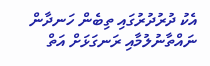އެކު ދުރުދުރުގައި ތިބެން ހަނދާން ނައްތާނުލުމާއި ރަނގަޅަށް އަތް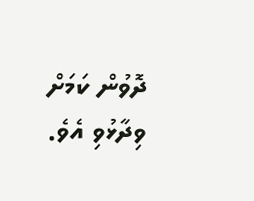ދޮވުން ކަމަށް ވިދާޅުވި އެވެ.